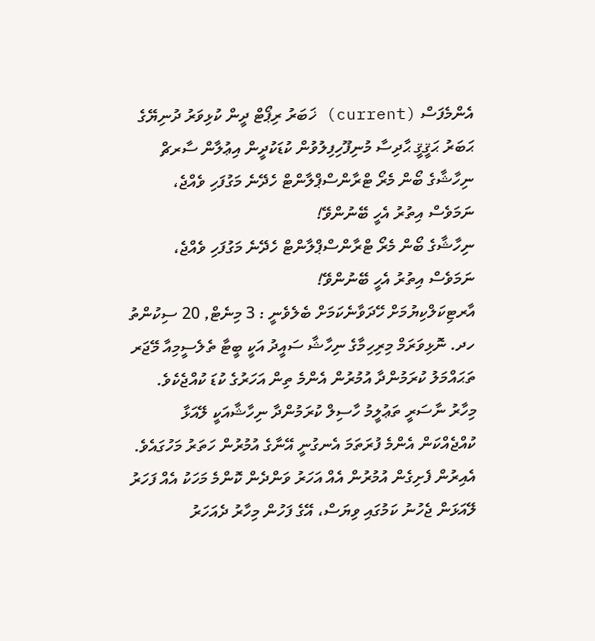އެންމެފަސް (current) ޚަބަރު ރިޕޯޓް ދީން ކުޅިވަރު ދުނިޔޭގެ ޙަބަރު ޙަޤީޤީ ޙާދިސާ މުނިފޫހިފިލުވުން ކުޑަކުދީން އިޢުލާން ސާރޗް
ނިހާޝާގެ ބޯން މެރޯ ޓްރާންސްޕްލާންޓް ހެދޭނެ މަގުފަހި ވެއްޖެ، ނަމަވެސް އިތުރު އެހީ ބޭނުންވޭ!
ނިހާޝާގެ ބޯން މެރޯ ޓްރާންސްޕްލާންޓް ހެދޭނެ މަގުފަހި ވެއްޖެ، ނަމަވެސް އިތުރު އެހީ ބޭނުންވޭ!
އާރޓިކަލްކިޔުމަށް ހޭދަވާނެކަމަށް ބެލެވެނީ : 3 މިނެޓް, 20 ސިކުންތު
ހދ. ނޮޅިވަރަމް މިރިހިމާގެ ނިހާޝާ ސައީދު އަކީ ބީޓާ ތެލެސީމިއާ މޭޖަރ ތަޙައްމަލު ކުރަމުންދާ އުމުރުން އެންމެ ތިން އަހަރުގެ ކުޑަ ކުއްޖެކެވެ.
މިހާރު ނާސަރީ ތަޢުލީމު ހާސިލް ކުރަމުންދާ ނިހާޝާއަކީ ލޭއަޅާ ކުއްޖެއްކަން އެންމެ ފުރަތަމަ އެނގުނީ އޭނާގެ އުމުރުން ހަތަރު މަހުގައެވެ. އެއިރުން ފެށިގެން އުމުރުން އެއް އަހަރު ވަންދެން ކޮންމެ މަހަކު އެއް ފަހަރު ލޭއަޅަން ޖެހުނު ކަމުގައި ވިޔަސް، އޭގެ ފަހުން މިހާރު ދެއަހަރު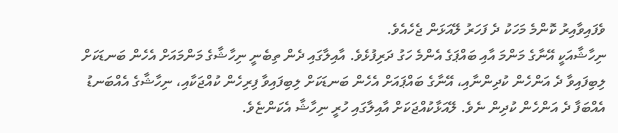ވެފައިވާއިރު ކޮންމެ މަހަކު ދެ ފަހަރު ލޭއަޅަން ޖެހެއެވެ.
ނިހާޝާއަކީ އޭނާގެ މަންމަ އާއި ބައްޕަގެ އެންމެ ހަގު ދަރިފުޅެވެ. އާއިލާގައި ދެން ތިބެނީ ނިހާޝާގެ މަންމައަށް އެހެން ބަނޑަކަށް ލިބިފައިވާ ދެ އަންހެން ކުދިންނާއި، އޭނާގެ ބައްޕައަށް އެހެން ބަނޑަކަށް ލިބިފައިވާ ފިރިހެން ކުއްޖަކާއި، ނިހާޝާގެ އެއްބަނޑު އެއްބަފާ ދެ އަންހެން ކުދިން ނެވެ. ލޭއަޅާކުއްޖަކަށް އާއިލާގައި ހުރީ ނިހާޝާ އެކަންޏެވެ.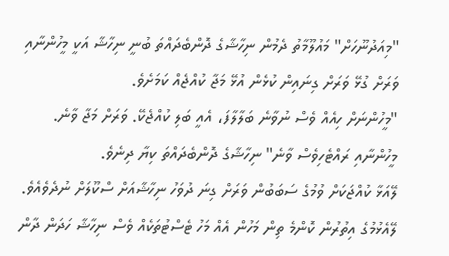"މިއަދުނޫހަށް" މައުލޫމާތު ދެމުން ނިހާޝާގެ ދޮންބެދައްތަ ބުނީ ނިހާޝާ އަކީ މީހުންނާއި ވަރަށް ގުޅޭ ވަރަށް ގިނައިން ކުޅެން އުޅޭ މަޖާ ކުއްޖެއް ކަމަށެވެ.
"މީހުންނަށް ހިއެއް ވެސް ނުވާނެ ބަލާލާފަ، އެއީ ބަލި ކުއްޖެކޭ. ވަރަށް މަޖާ ވާނެ. މީހުންނާއި ރައްޓެހިވެސް ވާނެ" ނިހާޝާގެ ދޮންބެދައްތަ ކިޔާ ދިނެވެ.
ލޭއަޅާ ކުއްޖަކަށް ވުމުގެ ސަބަބުން ވަރަށް ގިނަ ދުވަހު ނިހާޝާއަށް ސްކޫލަށް ނުދެވެއެވެ. ލޭއެޅުމުގެ އިތުރުން ކޮންމެ ތިން މަހުން އެއް މަހު ޓެސްޓުތަކެއް ވެސް ނިހާޝާ ހަދަން ދާން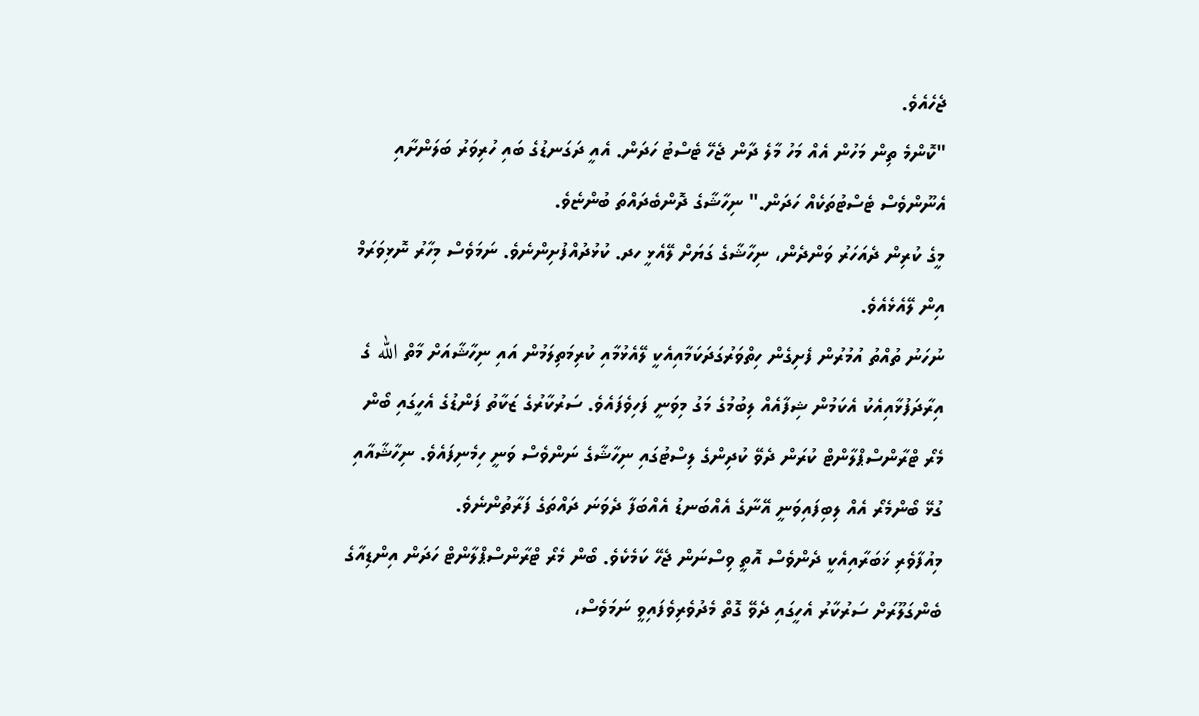ޖެހެއެވެ.
"ކޮންމެ ތިން މަހުން އެއް މަހު މާލެ ދާން ޖެހޭ ޓެސްޓު ހަދަން. އެއީ ދަގަނޑުގެ ބައި ހުރިވަރު ބަލަންށާއި އެނޫންވެސް ޓެސްޓުތަކެއް ހަދަން." ނިހާޝާގެ ދޮންބެދައްތަ ބުންޏެވެ.
މީގެ ކުރިން ދެއަހަރު ވަންދެން، ނިހާޝާގެ ގަޔަށް ލޭއެޅީ ހދ. ކުޅުދުއްފުށިންނެވެ. ނަމަވެސް މިހާރު ނޮޅިވަރަމް އިން ލޭއެޅެއެވެ.
ނުހަނު ތުއްތު އުމުރުން ފެށިގެން ހިތްވަރުގަދަކަމާއިއެކީ ލޭއެޅުމާއި ކުރިމަތިލަމުން އައި ނިހާޝާއަށް މާތް الله ގެ އިރާދަފުޅާއިއެކު އެކަމުން ޝިފާއެއް ލިބުމުގެ މަގު މިވަނީ ފަހިވެފައެވެ. ސަރުކާރުގެ ޒަކާތު ފަންޑުގެ އެހީގައި ބޯން މެރޯ ޓްރާންސްޕްލާންޓް ކުރަން ދެވޭ ކުދިންގެ ލިސްޓުގައި ނިހާޝާގެ ނަންވެސް ވަނީ ހިމެނިފައެވެ. ނިހާޝާއާއި ގުޅޭ ބޯންމެރޯ އެއް ލިބިފައިވަނީ އޭނާގެ އެއްބަނޑު އެއްބަފާ ދެވަނަ ދައްތަގެ ފަރާތުންނެވެ.
މިއުފާވެރި ޚަބަރާއިއެކީ ދެންވެސް އޮތީ ވިސްނަން ޖެހޭ ކަމެކެވެ. ބޯން މެރޯ ޓްރާންސްޕްލާންޓް ހަދަން އިންޑިއާގެ ބެންގަލޫރަށް ސަރުކާރު އެހީގައި ދެވޭ ގޮތް މެދުވެރިވެފައިވީ ނަމަވެސް،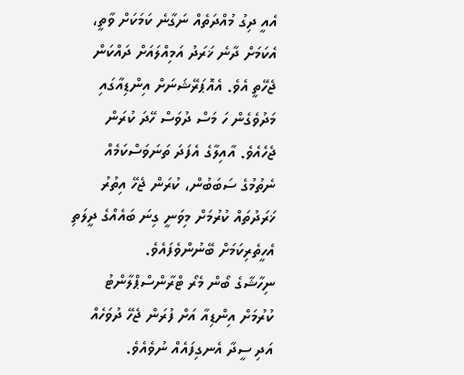އެއީ ދިގު މުއްދަތެއް ނަގާނެ ކަމަކަށް ވާތީ، އެކަމަށް ދާނެ ޚަރަދު އަމިއްލައަށް ދައްކަން ޖެހޭތީ އެވެ. އެއޮޕަރޭޝަނަށް އިންޑިއާގައި މަދުވެގެން ހަ މަސް ދުވަސް ހޭދަ ކުރަން ޖެހެއެވެ. އާއިލާގެ އެފަދަ ތަނަވަސްކަމެއް ނެތުމުގެ ސަބަބުން، ކުރަން ޖެހޭ އިތުރު ޚަރަދުތައް ކުރުމަށް މިވަނީ ގިނަ ބައެއްގެ ދީލަތި އެހީތެރިކަމަށް ބޭނުންވެފައެވެ.
ނިހާޝާގެ ބޯން މެރޯ ޓްރާންސްޕްލާންޓު ކުރުމަށް އިންޑިއާ އަށް ފުރަން ޖެހޭ ދުވަހެއް އަދި ސީދާ އެނގިފައެއް ނުވެއެވެ.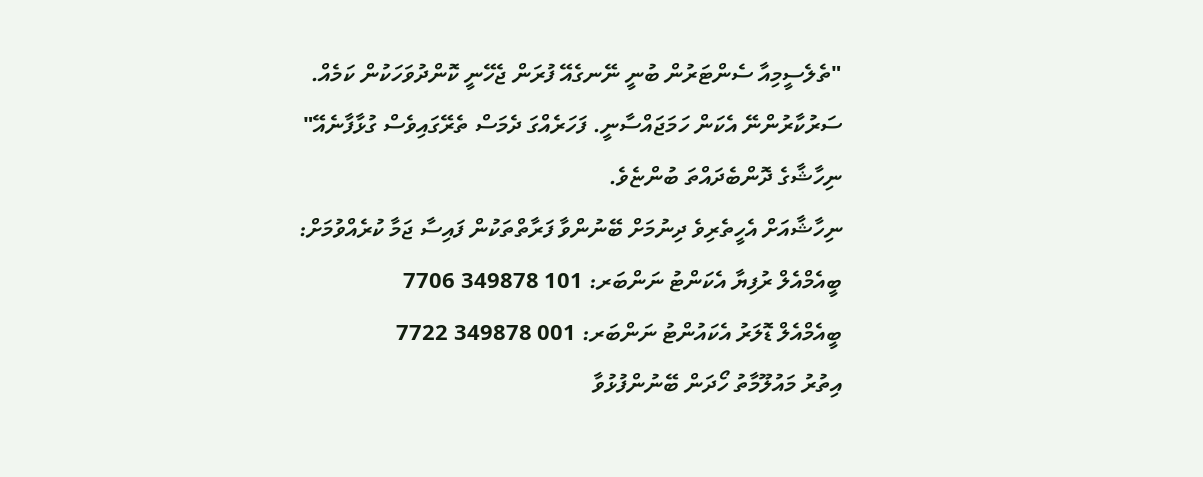"ތެލެސީމިއާ ސެންޓަރުން ބުނީ ނޭނގެއޭ ފުރަން ޖެހޭނީ ކޮންދުވަހަކުން ކަމެއް. ސަރުކާރުންނޭ އެކަން ހަމަޖައްސާނީ. ފަހަރެއްގަ ދެމަސް ތެރޭގައިވެސް ގުޅާފާނެއޭ" ނިހާޝާގެ ދޮންބެދައްތަ ބުންޏެވެ.
ނިހާޝާއަށް އެހީތެރިވެ ދިނުމަށް ބޭނުންވާ ފަރާތްތަކުން ފައިސާ ޖަމާ ކުރެއްވުމަށް:
ބީއެމްއެލް ރުފިޔާ އެކަންޓު ނަންބަރ: 101 349878 7706
ބީއެމްއެލް ޑޮލަރު އެކައުންޓު ނަންބަރ: 001 349878 7722
އިތުރު މައުލޫމާތު ހޯދަން ބޭނުންފުޅުވާ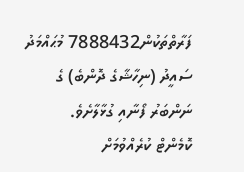ފަރާތްތަކުން7888432 މުޙައްމަދު ސައީދު (ނިހާޝާގެ ދޮންބެ) ގެ ނަންބަރު ފޯނާއި ގުޅާލާށެވެ.
ކޮމެންޓް ކުރެއްވުމަށް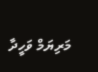މަރިޔަމް ވަހީދާ